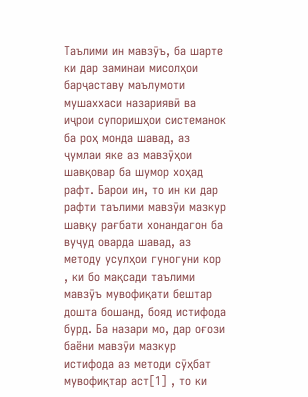Таълими ин мавзӯъ, ба шарте ки дар заминаи мисолҳои барҷаставу маълумоти мушаххаси назариявӣ ва иҷрои супоришҳои системанок ба роҳ монда шавад, аз ҷумлаи яке аз мавзӯҳои шавқовар ба шумор хоҳад рафт. Барои ин, то ин ки дар рафти таълими мавзӯи мазкур шавқу рағбати хонандагон ба вуҷуд оварда шавад, аз методу усулҳои гуногуни кор , ки бо мақсади таълими мавзӯъ мувофиқати бештар дошта бошанд, бояд истифода бурд. Ба назари мо, дар оғози баёни мавзӯи мазкур истифода аз методи сӯҳбат мувофиқтар аст[1] , то ки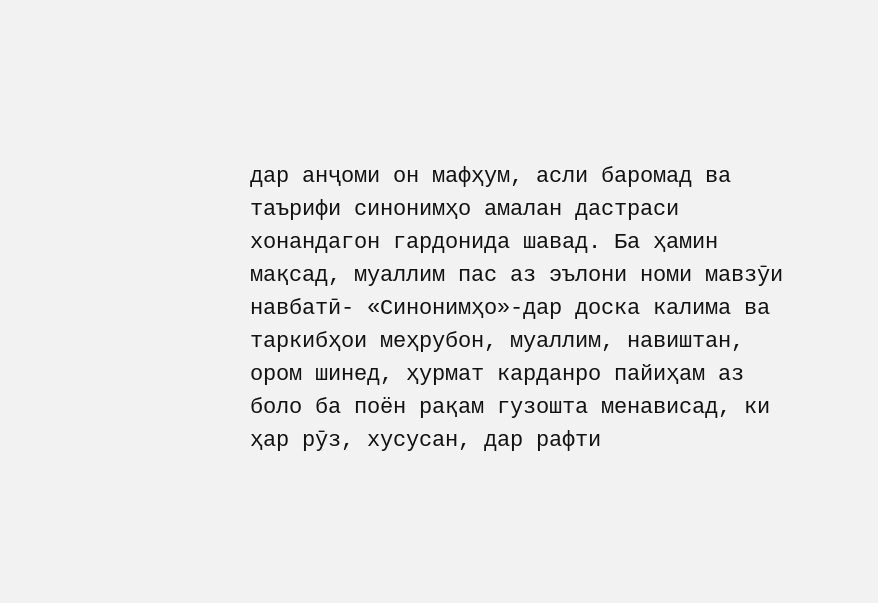дар анҷоми он мафҳум, асли баромад ва таърифи синонимҳо амалан дастраси хонандагон гардонида шавад. Ба ҳамин мақсад, муаллим пас аз эълони номи мавзӯи навбатӣ- «Синонимҳо»-дар доска калима ва таркибҳои меҳрубон, муаллим, навиштан, ором шинед, ҳурмат карданро пайиҳам аз боло ба поён рақам гузошта менависад, ки ҳар рӯз, хусусан, дар рафти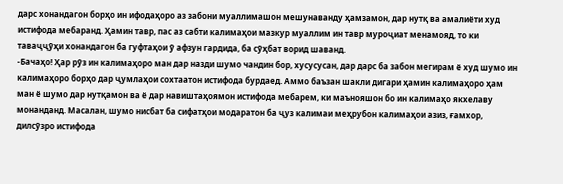дарс хонандагон борҳо ин ифодаҳоро аз забони муаллимашон мешунаванду ҳамзамон, дар нутқ ва амалиёти худ истифода мебаранд. Ҳамин тавр, пас аз сабти калимаҳои мазкур муаллим ин тавр муроҷиат менамояд, то ки таваҷҷӯҳи хонандагон ба гуфтаҳои ӯ афзун гардида, ба сӯҳбат ворид шаванд.
-Бачаҳо! Ҳар рӯз ин калимаҳоро ман дар назди шумо чандин бор, хусусусан, дар дарс ба забон мегирам ё худ шумо ин калимаҳоро борҳо дар ҷумлаҳои сохтаатон истифода бурдаед. Аммо баъзан шакли дигари ҳамин калимаҳоро ҳам ман ё шумо дар нутқамон ва ё дар навиштаҳоямон истифода мебарем, ки маънояшон бо ин калимаҳо якхелаву монанданд. Масалан, шумо нисбат ба сифатҳои модаратон ба ҷуз калимаи меҳрубон калимаҳои азиз, ғамхор, дилсӯзро истифода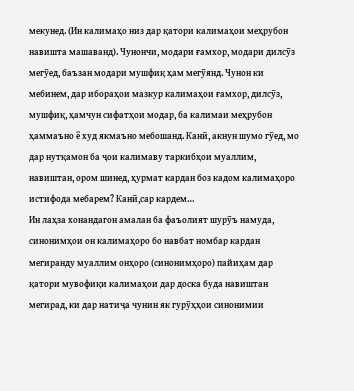мекунед. (Ин калимаҳо низ дар қатори калимаҳои меҳрубон навишта машаванд). Чунончи, модари ғамхор, модари дилсӯз мегӯед, баъзан модари мушфиқ ҳам мегӯянд. Чунон ки мебинем, дар ибораҳои мазкур калимаҳои ғамхор, дилсӯз, мушфиқ, ҳамчун сифатҳои модар, ба калимаи меҳрубон ҳаммаъно ё худ якмаъно мебошанд. Канӣ, акнун шумо гӯед, мо дар нутқамон ба ҷои калимаву таркибҳои муаллим, навиштан, ором шинед, ҳурмат кардан боз кадом калимаҳоро истифода мебарем? Канӣ,сар кардем…
Ин лаҳза хонандагон амалан ба фаъолият шурӯъ намуда, синонимҳои он калимаҳоро бо навбат номбар кардан мегиранду муаллим онҳоро (синонимҳоро) пайиҳам дар қатори мувофиқи калимаҳои дар доска буда навиштан мегирад, ки дар натиҷа чунин як гурӯҳҳои синонимии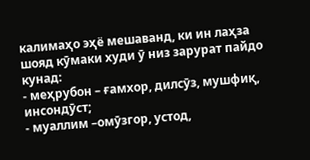калимаҳо эҳё мешаванд, ки ин лаҳза шояд кӯмаки худи ӯ низ зарурат пайдо кунад:
- меҳрубон – ғамхор, дилсӯз, мушфиқ, инсондӯст;
- муаллим –омӯзгор, устод,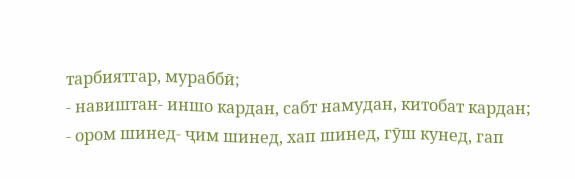тарбиятгар, мураббӣ;
- навиштан- иншо кардан, сабт намудан, китобат кардан;
- ором шинед- ҷим шинед, хап шинед, гӯш кунед, гап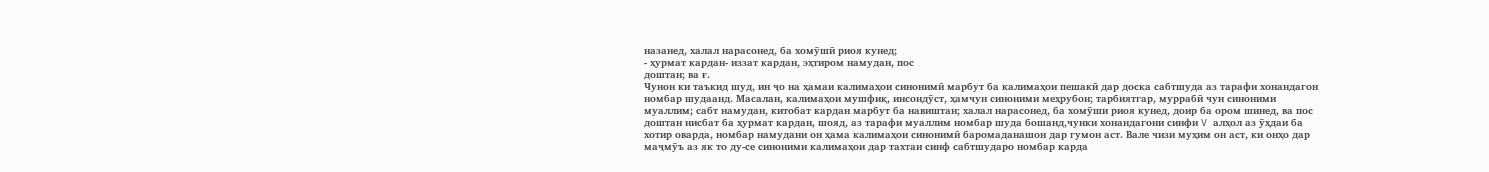назанед, халал нарасонед, ба хомӯшӣ риоя кунед;
- ҳурмат кардан- иззат кардан, эҳтиром намудан, пос
доштан; ва ғ.
Чунон ки таъкид шуд, ин ҷо на ҳамаи калимаҳои синонимӣ марбут ба калимаҳои пешакӣ дар доска сабтшуда аз тарафи хонандагон номбар шудаанд. Масалан, калимаҳои мушфиқ, инсондӯст, ҳамчун синоними меҳрубон; тарбиятгар, муррабӣ чун синоними муаллим; сабт намудан, китобат кардан марбут ба навиштан; халал нарасонед, ба хомӯши риоя кунед, доир ба ором шинед, ва пос доштан нисбат ба ҳурмат кардан, шояд, аз тарафи муаллим номбар шуда бошанд,чунки хонандагони синфи V алҳол аз ӯҳдаи ба хотир оварда, номбар намудани он ҳама калимаҳои синонимӣ баромаданашон дар гумон аст. Вале чизи муҳим он аст, ки онҳо дар маҷмӯъ аз як то ду-се синоними калимаҳои дар тахтаи синф сабтшударо номбар карда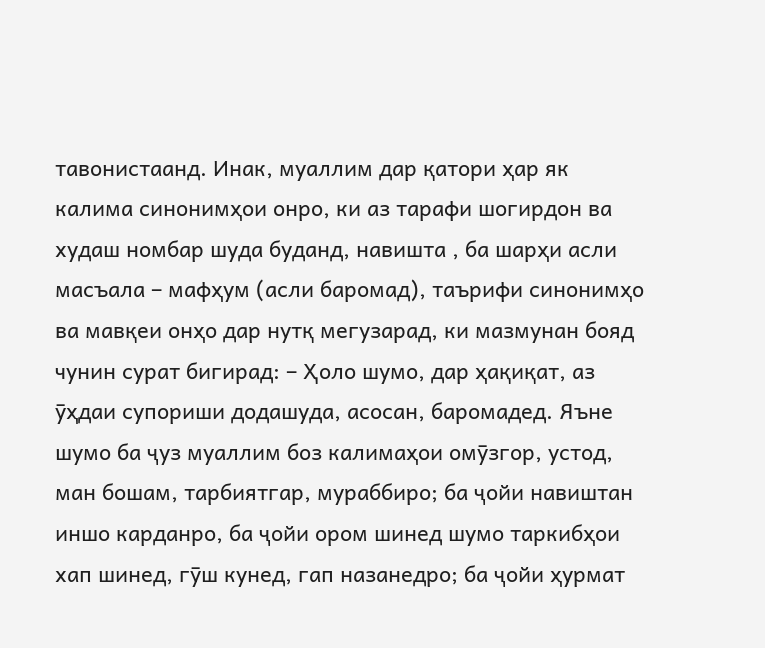тавонистаанд. Инак, муаллим дар қатори ҳар як калима синонимҳои онро, ки аз тарафи шогирдон ва худаш номбар шуда буданд, навишта , ба шарҳи асли масъала – мафҳум (асли баромад), таърифи синонимҳо ва мавқеи онҳо дар нутқ мегузарад, ки мазмунан бояд чунин сурат бигирад: – Ҳоло шумо, дар ҳақиқат, аз ӯҳдаи супориши додашуда, асосан, баромадед. Яъне шумо ба ҷуз муаллим боз калимаҳои омӯзгор, устод, ман бошам, тарбиятгар, мураббиро; ба ҷойи навиштан иншо карданро, ба ҷойи ором шинед шумо таркибҳои хап шинед, гӯш кунед, гап назанедро; ба ҷойи ҳурмат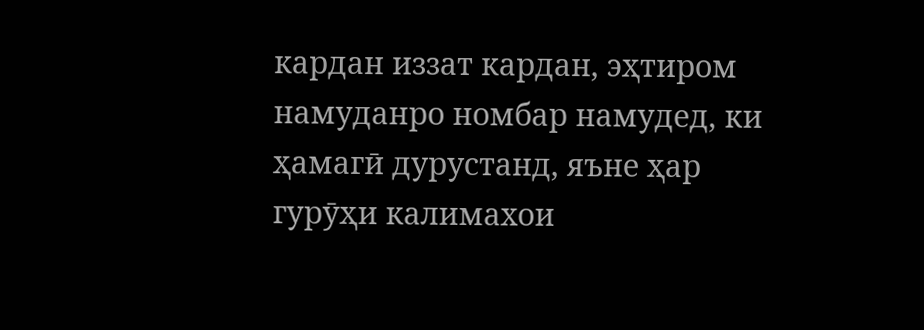кардан иззат кардан, эҳтиром намуданро номбар намудед, ки ҳамагӣ дурустанд, яъне ҳар гурӯҳи калимахои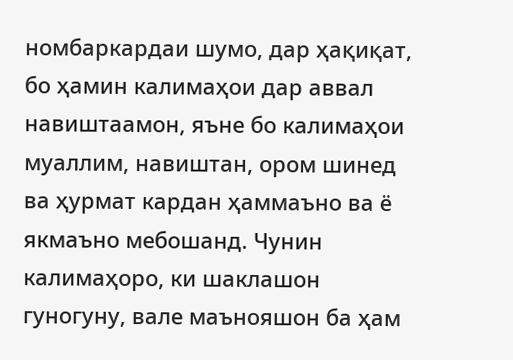номбаркардаи шумо, дар ҳақиқат, бо ҳамин калимаҳои дар аввал навиштаамон, яъне бо калимаҳои муаллим, навиштан, ором шинед ва ҳурмат кардан ҳаммаъно ва ё якмаъно мебошанд. Чунин калимаҳоро, ки шаклашон гуногуну, вале маънояшон ба ҳам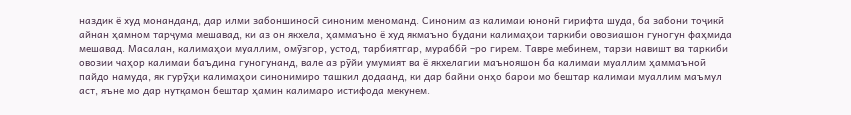наздик ё худ монанданд, дар илми забоншиносӣ синоним меноманд. Синоним аз калимаи юнонӣ гирифта шуда, ба забони тоҷикӣ айнан ҳамном тарҷума мешавад, ки аз он якхела, ҳаммаъно ё худ якмаъно будани калимаҳои таркиби овозиашон гуногун фаҳмида мешавад. Масалан, калимаҳои муаллим, омӯзгор, устод, тарбиятгар, мураббӣ –ро гирем. Тавре мебинем, тарзи навишт ва таркиби овозии чаҳор калимаи баъдина гуногунанд, вале аз рӯйи умумият ва ё якхелагии маънояшон ба калимаи муаллим ҳаммаъноӣ пайдо намуда, як гурӯҳи калимаҳои синонимиро ташкил додаанд, ки дар байни онҳо барои мо бештар калимаи муаллим маъмул аст, яъне мо дар нутқамон бештар ҳамин калимаро истифода мекунем.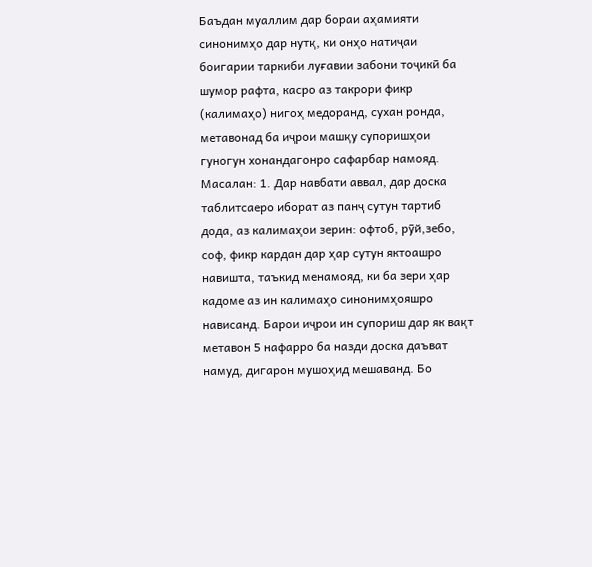Баъдан муаллим дар бораи аҳамияти синонимҳо дар нутқ, ки онҳо натиҷаи боигарии таркиби луғавии забони тоҷикӣ ба шумор рафта, касро аз такрори фикр (калимаҳо) нигоҳ медоранд, сухан ронда, метавонад ба иҷрои машқу супоришҳои гуногун хонандагонро сафарбар намояд. Масалан: 1. Дар навбати аввал, дар доска таблитсаеро иборат аз панҷ сутун тартиб дода, аз калимаҳои зерин: офтоб, рӯй,зебо, соф, фикр кардан дар ҳар сутун яктоашро навишта, таъкид менамояд, ки ба зери ҳар кадоме аз ин калимаҳо синонимҳояшро нависанд. Барои иҷрои ин супориш дар як вақт метавон 5 нафарро ба назди доска даъват намуд, дигарон мушоҳид мешаванд. Бо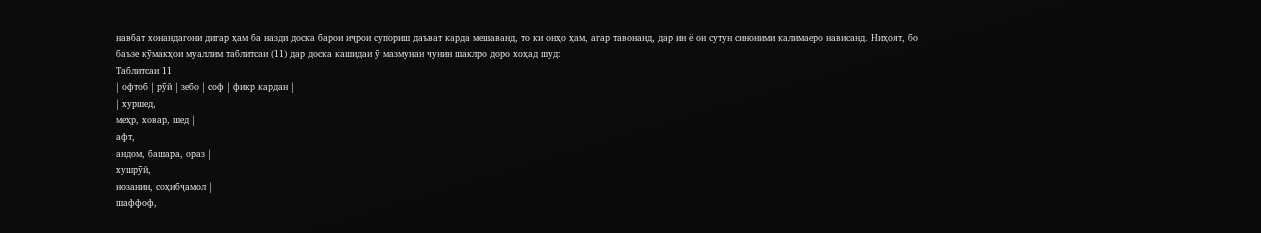навбат хонандагони дигар ҳам ба назди доска барои иҷрои супориш даъват карда мешаванд, то ки онҳо ҳам, агар тавонанд, дар ин ё он сутун синоними калимаеро нависанд. Ниҳоят, бо баъзе кӯмакҳои муаллим таблитсаи (11) дар доска кашидаи ӯ мазмунан чунин шаклро доро хоҳад шуд:
Таблитсаи 11
| офтоб | рӯй | зебо | соф | фикр кардан |
| хуршед,
меҳр, ховар, шед |
афт,
андом, башара, ораз |
хушрӯй,
нозанин, соҳибҷамол |
шаффоф,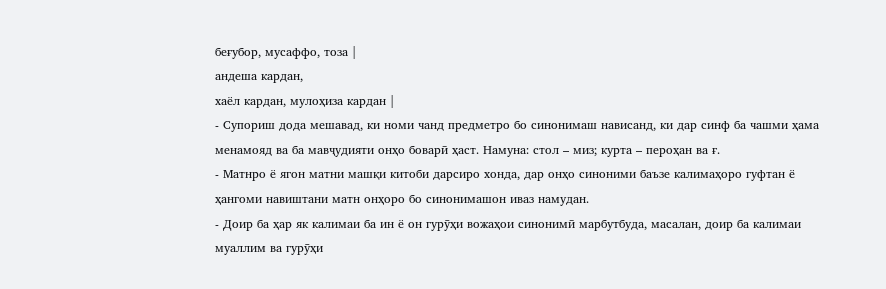беғубор, мусаффо, тоза |
андеша кардан,
хаёл кардан, мулоҳиза кардан |
- Супориш дода мешавад, ки номи чанд предметро бо синонимаш нависанд, ки дар синф ба чашми ҳама менамояд ва ба мавҷудияти онҳо боварӣ ҳаст. Намуна: стол – миз; курта – пероҳан ва ғ.
- Матнро ё ягон матни машқи китоби дарсиро хонда, дар онҳо синоними баъзе калимаҳоро гуфтан ё ҳангоми навиштани матн онҳоро бо синонимашон иваз намудан.
- Доир ба ҳар як калимаи ба ин ё он гурӯҳи вожаҳои синонимӣ марбутбуда, масалан, доир ба калимаи муаллим ва гурӯҳи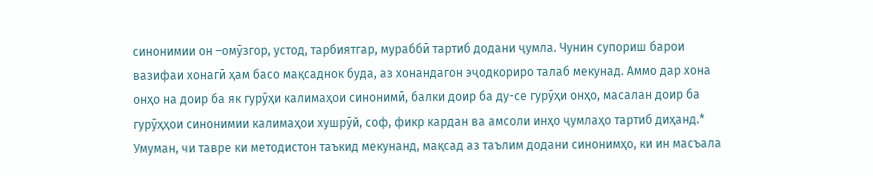синонимии он –омӯзгор, устод, тарбиятгар, мураббӣ тартиб додани ҷумла. Чунин супориш барои вазифаи хонагӣ ҳам басо мақсаднок буда, аз хонандагон эҷодкориро талаб мекунад. Аммо дар хона онҳо на доир ба як гурӯҳи калимаҳои синонимӣ, балки доир ба ду-се гурӯҳи онҳо, масалан доир ба гурӯҳҳои синонимии калимаҳои хушрӯй, соф, фикр кардан ва амсоли инҳо ҷумлаҳо тартиб диҳанд.*
Умуман, чи тавре ки методистон таъкид мекунанд, мақсад аз таълим додани синонимҳо, ки ин масъала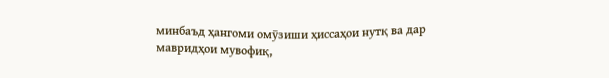минбаъд ҳангоми омӯзиши ҳиссаҳои нутқ ва дар мавридҳои мувофиқ,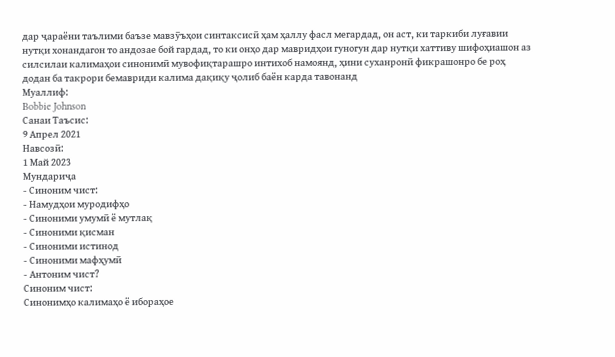дар ҷараёни таълими баъзе мавзӯъҳои синтаксисӣ ҳам ҳаллу фасл мегардад, он аст, ки таркиби луғавии нутқи хонандагон то андозае бой гардад, то ки онҳо дар мавридҳои гуногун дар нутқи хаттиву шифоҳиашон аз силсилаи калимаҳои синонимӣ мувофиқтарашро интихоб намоянд, ҳини суханронӣ фикрашонро бе роҳ додан ба такрори бемавриди калима дақиқу ҷолиб баён карда тавонанд
Муаллиф:
Bobbie Johnson
Санаи Таъсис:
9 Апрел 2021
Навсозӣ:
1 Май 2023
Мундариҷа
- Синоним чист:
- Намудҳои муродифҳо
- Синоними умумӣ ё мутлақ
- Синоними қисман
- Синоними истинод
- Синоними мафҳумӣ
- Антоним чист?
Синоним чист:
Синонимҳо калимаҳо ё ибораҳое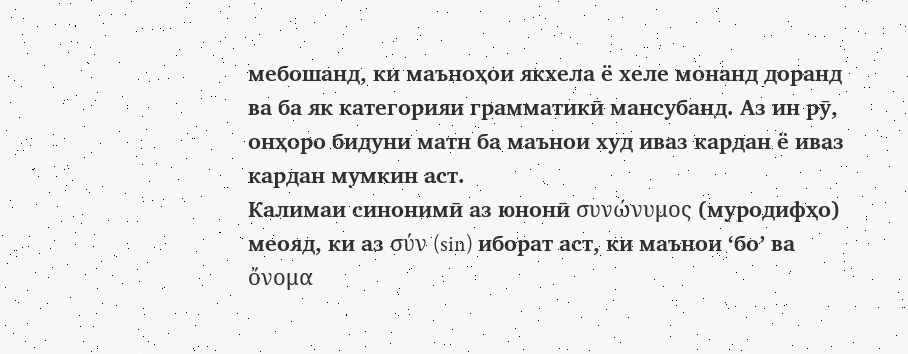мебошанд, ки маъноҳои якхела ё хеле монанд доранд ва ба як категорияи грамматикӣ мансубанд. Аз ин рӯ, онҳоро бидуни матн ба маънои худ иваз кардан ё иваз кардан мумкин аст.
Калимаи синонимӣ аз юнонӣ συνώνυμος (муродифҳо) меояд, ки аз σύν (sin) иборат аст, ки маънои ‘бо’ ва ὄνομα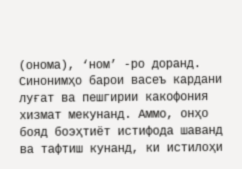(онома), ‘ном’ -ро доранд.
Синонимҳо барои васеъ кардани луғат ва пешгирии какофония хизмат мекунанд. Аммо, онҳо бояд боэҳтиёт истифода шаванд ва тафтиш кунанд, ки истилоҳи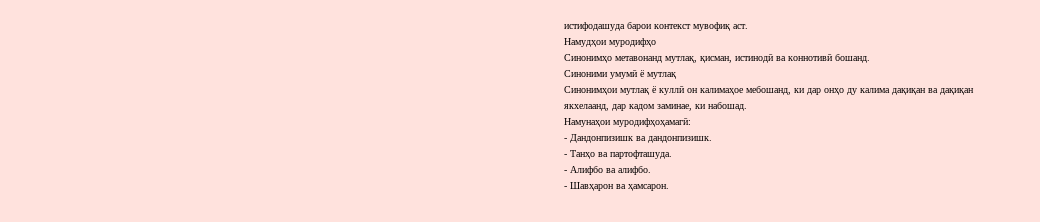истифодашуда барои контекст мувофиқ аст.
Намудҳои муродифҳо
Синонимҳо метавонанд мутлақ, қисман, истинодӣ ва коннотивӣ бошанд.
Синоними умумӣ ё мутлақ
Синонимҳои мутлақ ё куллӣ он калимаҳое мебошанд, ки дар онҳо ду калима дақиқан ва дақиқан якхелаанд, дар кадом заминае, ки набошад.
Намунаҳои муродифҳоҳамагӣ:
- Дандонпизишк ва дандонпизишк.
- Танҳо ва партофташуда.
- Алифбо ва алифбо.
- Шавҳарон ва ҳамсарон.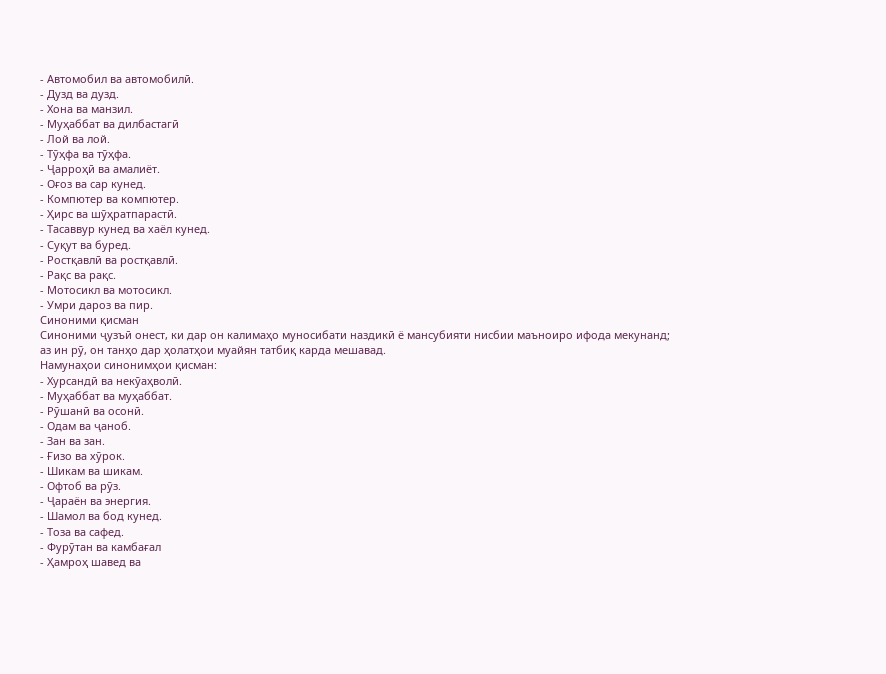- Автомобил ва автомобилӣ.
- Дузд ва дузд.
- Хона ва манзил.
- Муҳаббат ва дилбастагӣ
- Лой ва лой.
- Тӯҳфа ва тӯҳфа.
- Ҷарроҳӣ ва амалиёт.
- Оғоз ва сар кунед.
- Компютер ва компютер.
- Ҳирс ва шӯҳратпарастӣ.
- Тасаввур кунед ва хаёл кунед.
- Суқут ва буред.
- Ростқавлӣ ва ростқавлӣ.
- Рақс ва рақс.
- Мотосикл ва мотосикл.
- Умри дароз ва пир.
Синоними қисман
Синоними ҷузъӣ онест, ки дар он калимаҳо муносибати наздикӣ ё мансубияти нисбии маъноиро ифода мекунанд; аз ин рӯ, он танҳо дар ҳолатҳои муайян татбиқ карда мешавад.
Намунаҳои синонимҳои қисман:
- Хурсандӣ ва некӯаҳволӣ.
- Муҳаббат ва муҳаббат.
- Рӯшанӣ ва осонӣ.
- Одам ва ҷаноб.
- Зан ва зан.
- Ғизо ва хӯрок.
- Шикам ва шикам.
- Офтоб ва рӯз.
- Ҷараён ва энергия.
- Шамол ва бод кунед.
- Тоза ва сафед.
- Фурӯтан ва камбағал
- Ҳамроҳ шавед ва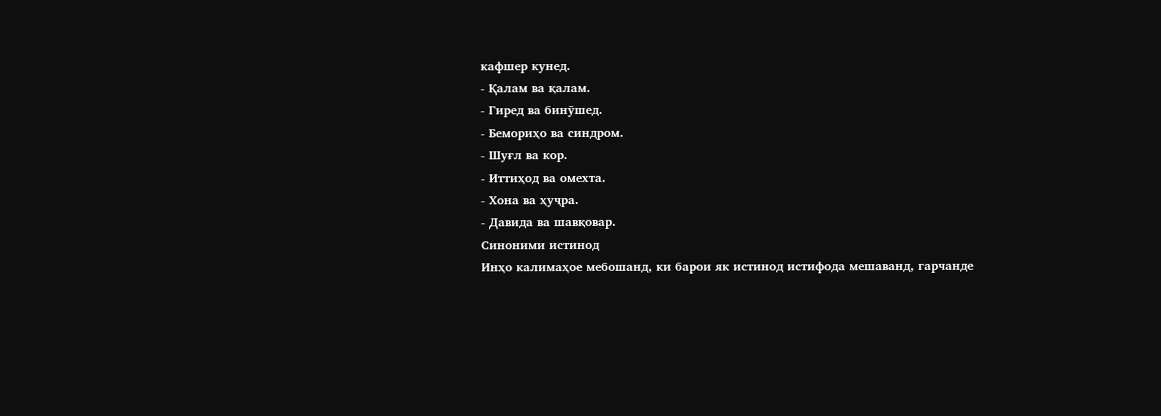кафшер кунед.
- Қалам ва қалам.
- Гиред ва бинӯшед.
- Бемориҳо ва синдром.
- Шуғл ва кор.
- Иттиҳод ва омехта.
- Хона ва ҳуҷра.
- Давида ва шавқовар.
Синоними истинод
Инҳо калимаҳое мебошанд, ки барои як истинод истифода мешаванд, гарчанде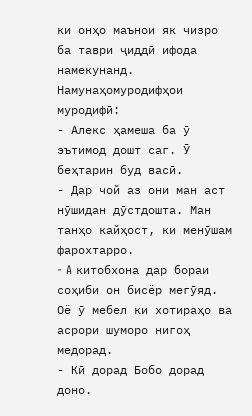ки онҳо маънои як чизро ба таври ҷиддӣ ифода намекунанд.
Намунаҳомуродифҳои муродифӣ:
- Алекс ҳамеша ба ӯ эътимод дошт саг. Ӯ беҳтарин буд васӣ.
- Дар чой аз они ман аст нӯшидан дӯстдошта. Ман танҳо кайҳост, ки менӯшам фарохтарро.
- A китобхона дар бораи соҳиби он бисёр мегӯяд. Оё ӯ мебел ки хотираҳо ва асрори шуморо нигоҳ медорад.
- Кӣ дорад Бобо дорад доно.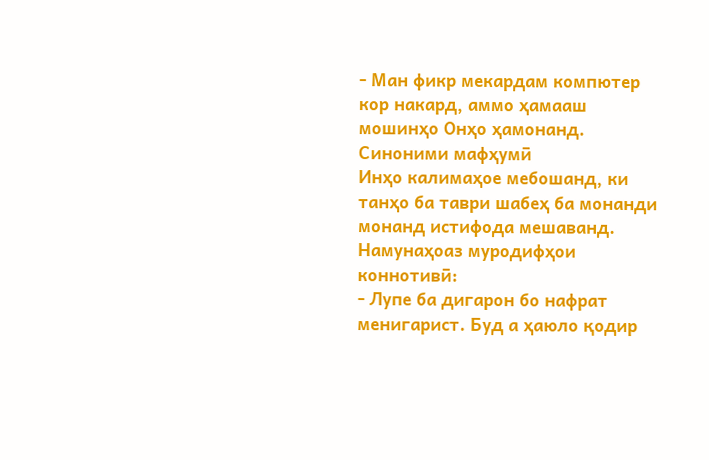- Ман фикр мекардам компютер кор накард, аммо ҳамааш мошинҳо Онҳо ҳамонанд.
Синоними мафҳумӣ
Инҳо калимаҳое мебошанд, ки танҳо ба таври шабеҳ ба монанди монанд истифода мешаванд.
Намунаҳоаз муродифҳои коннотивӣ:
- Лупе ба дигарон бо нафрат менигарист. Буд а ҳаюло қодир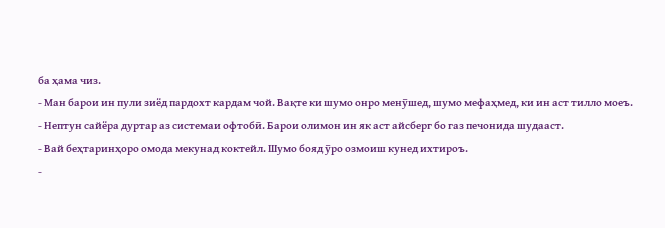ба ҳама чиз.
- Ман барои ин пули зиёд пардохт кардам чой. Вақте ки шумо онро менӯшед, шумо мефаҳмед, ки ин аст тилло моеъ.
- Нептун сайёра дуртар аз системаи офтобӣ. Барои олимон ин як аст айсберг бо газ печонида шудааст.
- Вай беҳтаринҳоро омода мекунад коктейл. Шумо бояд ӯро озмоиш кунед ихтироъ.
-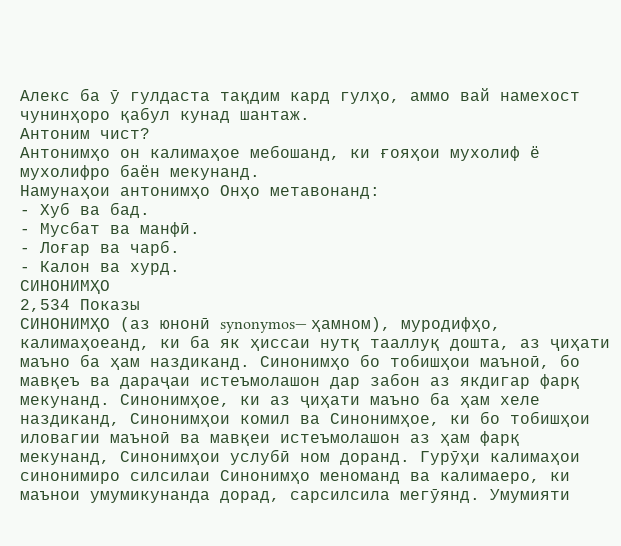Алекс ба ӯ гулдаста тақдим кард гулҳо, аммо вай намехост чунинҳоро қабул кунад шантаж.
Антоним чист?
Антонимҳо он калимаҳое мебошанд, ки ғояҳои мухолиф ё мухолифро баён мекунанд.
Намунаҳои антонимҳо Онҳо метавонанд:
- Хуб ва бад.
- Мусбат ва манфӣ.
- Лоғар ва чарб.
- Калон ва хурд.
СИНОНИМҲО
2,534 Показы
СИНОНИМҲО (аз юнонӣ synonymos— ҳамном), муродифҳо, калимаҳоеанд, ки ба як ҳиссаи нутқ тааллуқ дошта, аз ҷиҳати маъно ба ҳам наздиканд. Синонимҳо бо тобишҳои маъноӣ, бо мавқеъ ва дараҷаи истеъмолашон дар забон аз якдигар фарқ мекунанд. Синонимҳое, ки аз ҷиҳати маъно ба ҳам хеле наздиканд, Синонимҳои комил ва Синонимҳое, ки бо тобишҳои иловагии маъноӣ ва мавқеи истеъмолашон аз ҳам фарқ мекунанд, Синонимҳои услубӣ ном доранд. Гурӯҳи калимаҳои синонимиро силсилаи Синонимҳо меноманд ва калимаеро, ки маънои умумикунанда дорад, сарсилсила мегӯянд. Умумияти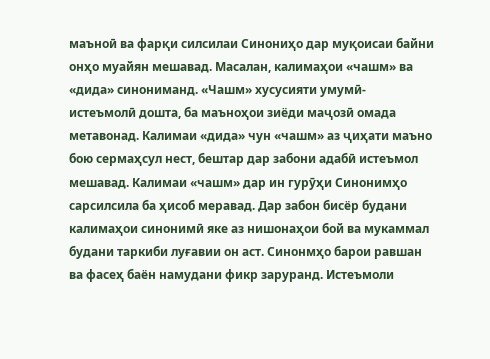маъноӣ ва фарқи силсилаи Синониҳо дар муқоисаи байни онҳо муайян мешавад. Масалан, калимаҳои «чашм» ва «дида» синониманд. «Чашм» хусусияти умумӣ- истеъмолӣ дошта, ба маъноҳои зиëди маҷозӣ омада метавонад. Калимаи «дида» чун «чашм» аз ҷиҳати маъно бою сермаҳсул нест, бештар дар забони адабӣ истеъмол мешавад. Калимаи «чашм» дар ин гурӯҳи Синонимҳо сарсилсила ба ҳисоб меравад. Дар забон бисёр будани калимаҳои синонимӣ яке аз нишонаҳои бой ва мукаммал будани таркиби луғавии он аст. Синонмҳо барои равшан ва фасеҳ баён намудани фикр заруранд. Истеъмоли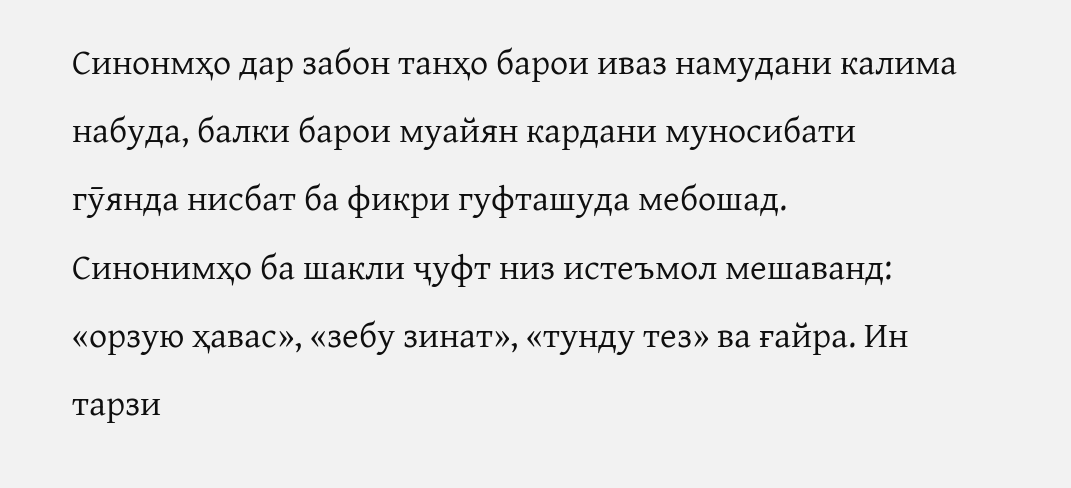Синонмҳо дар забон танҳо барои иваз намудани калима набуда, балки барои муайян кардани муносибати гӯянда нисбат ба фикри гуфташуда мебошад. Синонимҳо ба шакли ҷуфт низ истеъмол мешаванд: «орзую ҳавас», «зебу зинат», «тунду тез» ва ғайра. Ин тарзи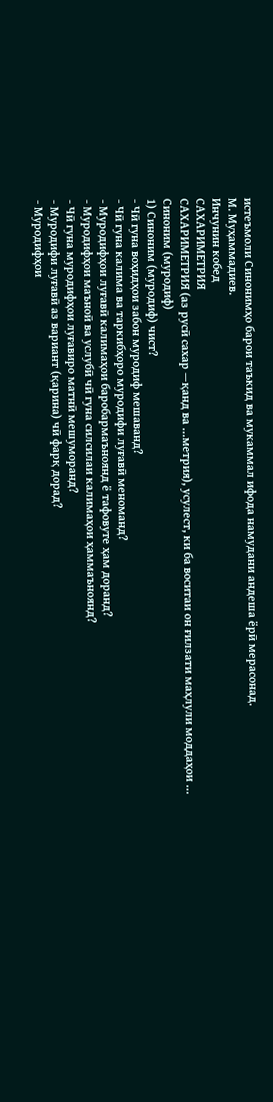истеъмоли Синонимҳо барои таъкид ва мукаммал ифода намудани андеша ёрӣ мерасонад.
М. Муҳаммадиев.
Инчунин кобед
САХАРИМЕТРИЯ
САХАРИМЕТРИЯ (аз русӣ сахар —қанд ва …метрия), усулест, ки ба воситаи он ғилзати маҳлули моддаҳои …
Синоним (муродиф)
1) Синоним (муродиф) чист?
- Чӣ гуна воҳидҳои забон муродиф мешаванд?
- Чӣ гуна калима ва таркибҳоро муродифи луғавӣ меноманд?
- Муродифҳои луғавӣ калимаҳои баробармаъноянд ё тафовуте ҳам доранд?
- Муродифҳои маъноӣ ва услубӣ чӣ гуна силсилаи калимаҳои ҳаммаъноянд?
- Чӣ гуна муродифҳои луғавиро матнӣ мешуморанд?
- Муродифи луғавӣ аз вариант (қарина) чӣ фарқ дорад?
- Муродифҳои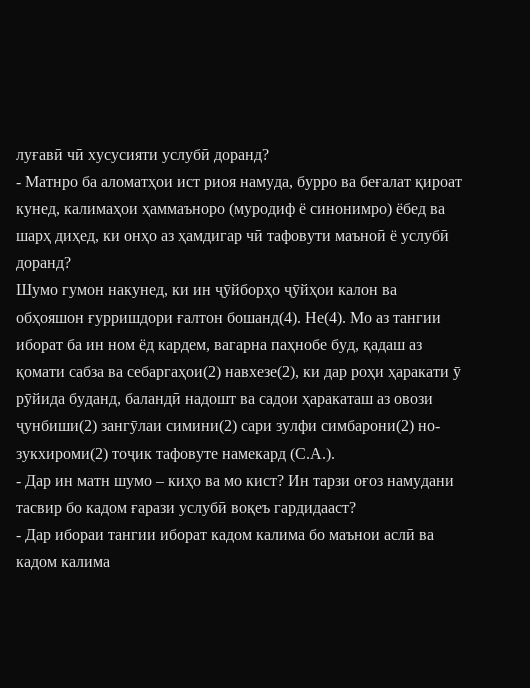луғавӣ чӣ хусусияти услубӣ доранд?
- Матнро ба аломатҳои ист риоя намуда, бурро ва беғалат қироат кунед, калимаҳои ҳаммаъноро (муродиф ё синонимро) ёбед ва шарҳ диҳед, ки онҳо аз ҳамдигар чӣ тафовути маъноӣ ё услубӣ доранд?
Шумо гумон накунед, ки ин ҷӯйборҳо ҷӯйҳои калон ва обҳояшон ғурришдори ғалтон бошанд(4). Не(4). Мо аз тангии иборат ба ин ном ёд кардем, вагарна паҳнобе буд, қадаш аз қомати сабза ва себаргаҳои(2) навхезе(2), ки дар роҳи ҳаракати ӯ рӯйида буданд, баландӣ надошт ва садои ҳаракаташ аз овози ҷунбиши(2) зангӯлаи симини(2) сари зулфи симбарони(2) но- зукхироми(2) тоҷик тафовуте намекард (С.А.).
- Дар ин матн шумо – киҳо ва мо кист? Ин тарзи оғоз намудани тасвир бо кадом ғарази услубӣ воқеъ гардидааст?
- Дар ибораи тангии иборат кадом калима бо маънои аслӣ ва кадом калима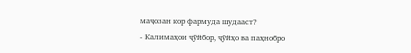маҷозан кор фармуда шудааст?
- Калимаҳои ҷӯйбор, ҷӯйҳо ва паҳнобро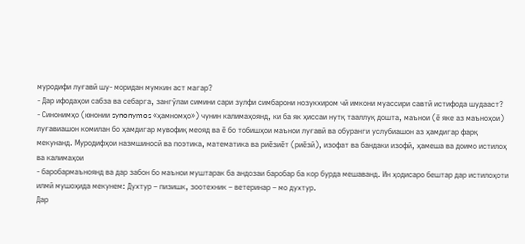муродифи луғавӣ шу- моридан мумкин аст магар?
- Дар ифодаҳои сабза ва себарга, зангӯлаи симини сари зулфи симбарони нозукхиром чӣ имкони муассири савтӣ истифода шудааст?
- Синонимҳо (юнонии synonymos «ҳамномҳо») чунин калимаҳоянд, ки ба як ҳиссаи нутқ тааллуқ дошта, маънои (ё яке аз маъноҳои) луғавиашон комилан бо ҳамдигар мувофиқ меояд ва ё бо тобишҳои маънои луғавӣ ва обуранги услубиашон аз ҳамдигар фарқ мекунанд. Муродифҳои назмшиносӣ ва поэтика, математика ва риёзиёт (риёзӣ), изофат ва бандаки изофӣ, ҳамеша ва доимо истилоҳ ва калимаҳои
- баробармаъноянд ва дар забон бо маънои муштарак ба андозаи баробар ба кор бурда мешаванд. Ин ҳодисаро бештар дар истилоҳоти илмӣ мушоҳида мекунем: Духтур – пизишк, зоотехник – ветеринар – мо духтур.
Дар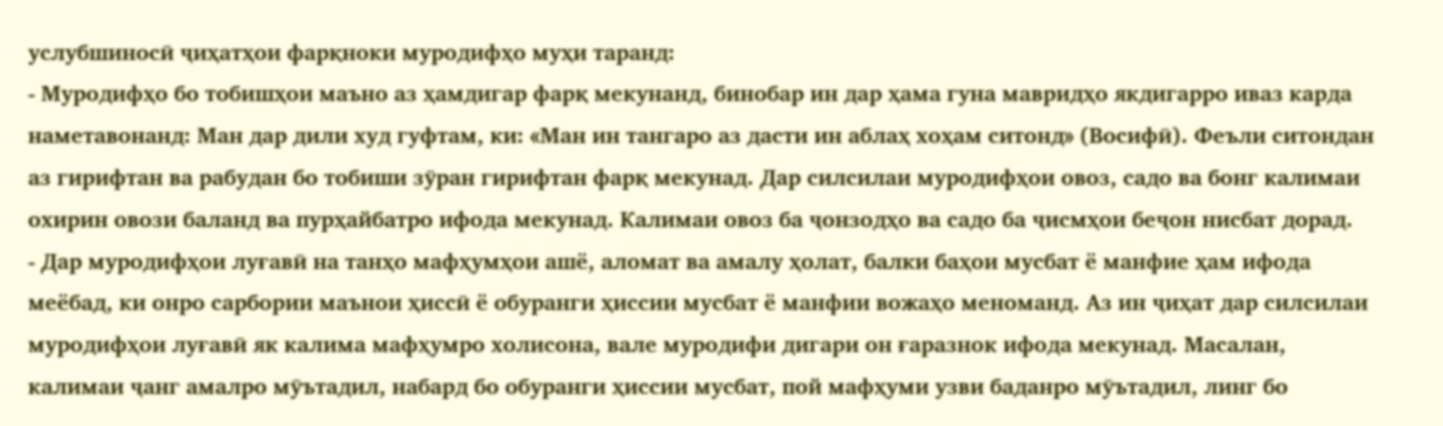услубшиносӣ ҷиҳатҳои фарқноки муродифҳо муҳи таранд:
- Муродифҳо бо тобишҳои маъно аз ҳамдигар фарқ мекунанд, бинобар ин дар ҳама гуна мавридҳо якдигарро иваз карда наметавонанд: Ман дар дили худ гуфтам, ки: «Ман ин тангаро аз дасти ин аблаҳ хоҳам ситонд» (Восифӣ). Феъли ситондан аз гирифтан ва рабудан бо тобиши зӯран гирифтан фарқ мекунад. Дар силсилаи муродифҳои овоз, садо ва бонг калимаи охирин овози баланд ва пурҳайбатро ифода мекунад. Калимаи овоз ба ҷонзодҳо ва садо ба ҷисмҳои беҷон нисбат дорад.
- Дар муродифҳои луғавӣ на танҳо мафҳумҳои ашё, аломат ва амалу ҳолат, балки баҳои мусбат ё манфие ҳам ифода меёбад, ки онро сарбории маънои ҳиссӣ ё обуранги ҳиссии мусбат ё манфии вожаҳо меноманд. Аз ин ҷиҳат дар силсилаи муродифҳои луғавӣ як калима мафҳумро холисона, вале муродифи дигари он ғаразнок ифода мекунад. Масалан, калимаи ҷанг амалро мӯътадил, набард бо обуранги ҳиссии мусбат, пой мафҳуми узви баданро мӯътадил, линг бо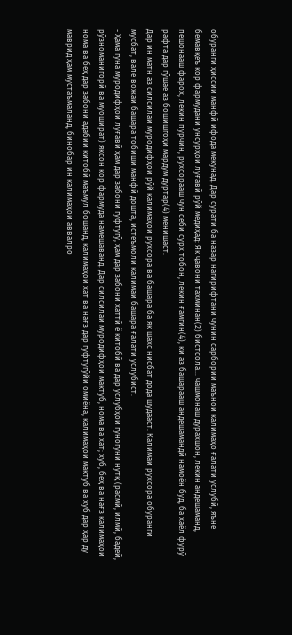обуранги ҳиссии манфӣ ифода мекунад. Дар сурати ба назар нагирифтани чунин сарбории маънои калимаҳо ғалати услубӣ, яъне бемавқеъ кор фармудани унсурҳои луғавӣ рӯй медиҳад: Як ҷавони тахминан(2) бистсола… чашмонаш дурахшон, лекин андешаманд, пешонааш фарох, лекин пурчин, рухсорааш чун себи сурх тобон, лекин ғамгин(4), ки аз башарааш андешамандӣ намоён буд, ба хаёл фурӯ рафта дар гӯшае аз бошишгоҳи мардум дуртар(4) менишаст.
Дар ин матн аз силсилаи муродифҳои рӯй калимаҳои рухсора ва башара ба як шахс нисбат дода шудааст. Калимаи рухсора обуранги мусбат, вале вожаи башара тобиши манфӣ дошта, истеъмоли калимаи башара ғалати услубист.
- Ҳама гуна муродифҳои луғавӣ ҳам дар забони гуфтугӯ, ҳам дар забони хаттӣ ё китобӣ ва дар услубҳои гуногуни нутқ (расмӣ, илмӣ, бадеӣ, рӯзноманигорӣ ва муошират) яксон кор фармуда намешаванд. Дар силсилаи муродифҳои мактуб, нома ва хат; хуб, беҳ ва нағз калимаҳои нома ва беҳ дар забони адабии китобӣ маъмул бошанд, калимаҳои хат ва нағз дар гуфтугӯйи омиёна, калимаҳои мактуб ва хуб дар ҳар ду маврид ҳам мустаъмаланд, бинобар ин калимаҳои аввалро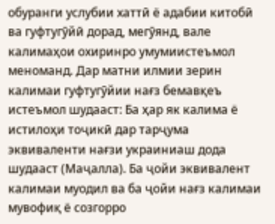обуранги услубии хаттӣ ё адабии китобӣ ва гуфтугӯйӣ дорад, мегӯянд, вале калимаҳои охиринро умумиистеъмол меноманд. Дар матни илмии зерин калимаи гуфтугӯйии нағз бемавқеъ истеъмол шудааст: Ба ҳар як калима ё истилоҳи тоҷикӣ дар тарҷума эквиваленти нағзи украиниаш дода шудааст (Маҷалла). Ба ҷойи эквивалент калимаи муодил ва ба ҷойи нағз калимаи мувофиқ ё созгорро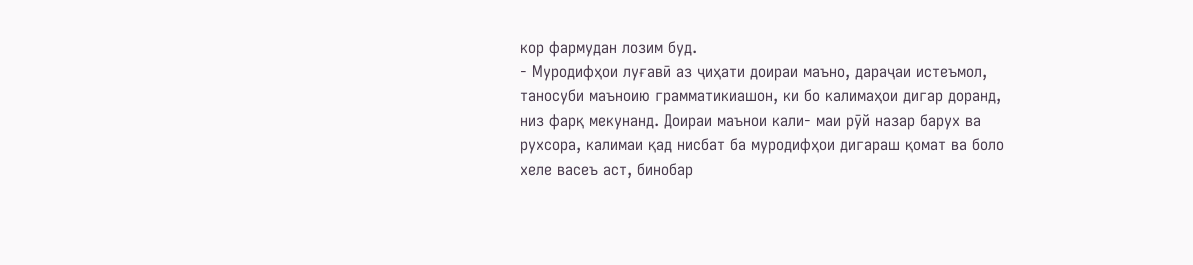кор фармудан лозим буд.
- Муродифҳои луғавӣ аз ҷиҳати доираи маъно, дараҷаи истеъмол, таносуби маъноию грамматикиашон, ки бо калимаҳои дигар доранд, низ фарқ мекунанд. Доираи маънои кали- маи рӯй назар барух ва рухсора, калимаи қад нисбат ба муродифҳои дигараш қомат ва боло хеле васеъ аст, бинобар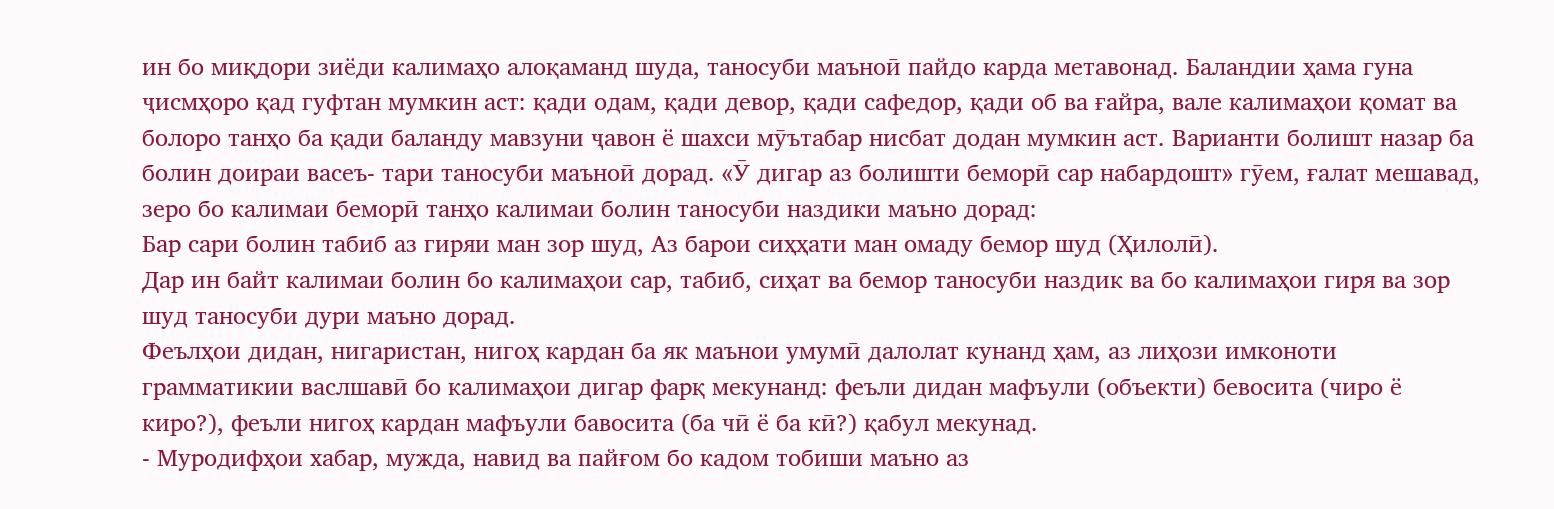ин бо миқдори зиёди калимаҳо алоқаманд шуда, таносуби маъноӣ пайдо карда метавонад. Баландии ҳама гуна ҷисмҳоро қад гуфтан мумкин аст: қади одам, қади девор, қади сафедор, қади об ва ғайра, вале калимаҳои қомат ва болоро танҳо ба қади баланду мавзуни ҷавон ё шахси мӯътабар нисбат додан мумкин аст. Варианти болишт назар ба болин доираи васеъ- тари таносуби маъноӣ дорад. «Ӯ дигар аз болишти беморӣ сар набардошт» гӯем, ғалат мешавад, зеро бо калимаи беморӣ танҳо калимаи болин таносуби наздики маъно дорад:
Бар сари болин табиб аз гиряи ман зор шуд, Аз барои сиҳҳати ман омаду бемор шуд (Ҳилолӣ).
Дар ин байт калимаи болин бо калимаҳои сар, табиб, сиҳат ва бемор таносуби наздик ва бо калимаҳои гиря ва зор шуд таносуби дури маъно дорад.
Феълҳои дидан, нигаристан, нигоҳ кардан ба як маънои умумӣ далолат кунанд ҳам, аз лиҳози имконоти грамматикии васлшавӣ бо калимаҳои дигар фарқ мекунанд: феъли дидан мафъули (объекти) бевосита (чиро ё киро?), феъли нигоҳ кардан мафъули бавосита (ба чӣ ё ба кӣ?) қабул мекунад.
- Муродифҳои хабар, мужда, навид ва пайғом бо кадом тобиши маъно аз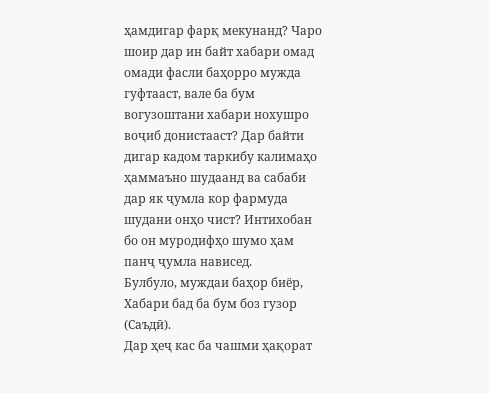ҳамдигар фарқ мекунанд? Чаро шоир дар ин байт хабари омад омади фасли баҳорро мужда гуфтааст, вале ба бум вогузоштани хабари нохушро воҷиб донистааст? Дар байти дигар кадом таркибу калимаҳо ҳаммаъно шудаанд ва сабаби дар як ҷумла кор фармуда шудани онҳо чист? Интихобан бо он муродифҳо шумо ҳам панҷ ҷумла нависед.
Булбуло, муждаи баҳор биёр, Хабари бад ба бум боз гузор (Саъдӣ).
Дар ҳеҷ кас ба чашми ҳақорат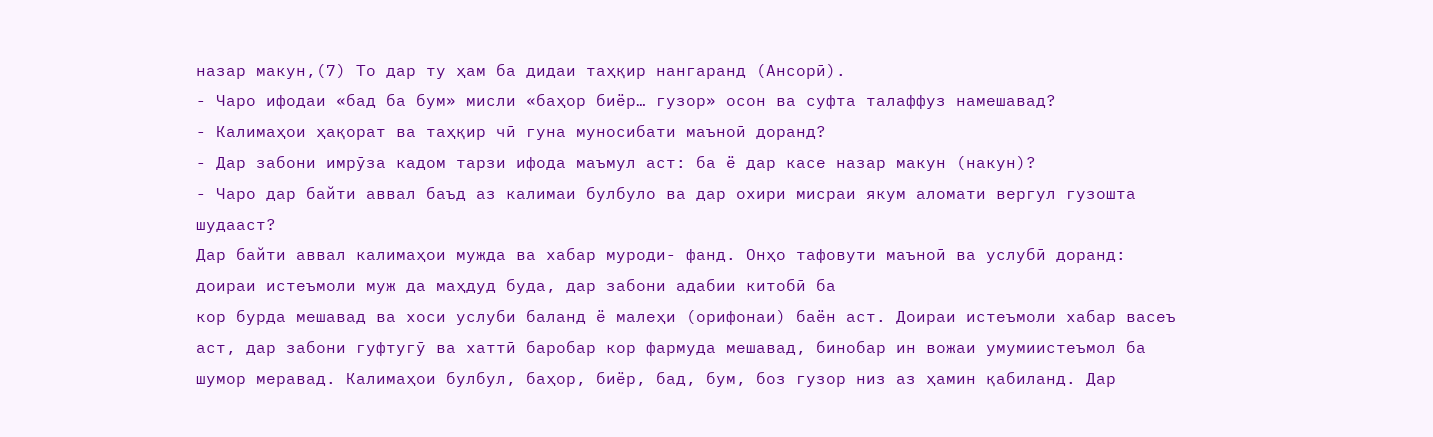назар макун,(7) То дар ту ҳам ба дидаи таҳқир нангаранд (Ансорӣ).
- Чаро ифодаи «бад ба бум» мисли «баҳор биёр… гузор» осон ва суфта талаффуз намешавад?
- Калимаҳои ҳақорат ва таҳқир чӣ гуна муносибати маъноӣ доранд?
- Дар забони имрӯза кадом тарзи ифода маъмул аст: ба ё дар касе назар макун (накун)?
- Чаро дар байти аввал баъд аз калимаи булбуло ва дар охири мисраи якум аломати вергул гузошта шудааст?
Дар байти аввал калимаҳои мужда ва хабар муроди- фанд. Онҳо тафовути маъноӣ ва услубӣ доранд: доираи истеъмоли муж да маҳдуд буда, дар забони адабии китобӣ ба
кор бурда мешавад ва хоси услуби баланд ё малеҳи (орифонаи) баён аст. Доираи истеъмоли хабар васеъ аст, дар забони гуфтугӯ ва хаттӣ баробар кор фармуда мешавад, бинобар ин вожаи умумиистеъмол ба шумор меравад. Калимаҳои булбул, баҳор, биёр, бад, бум, боз гузор низ аз ҳамин қабиланд. Дар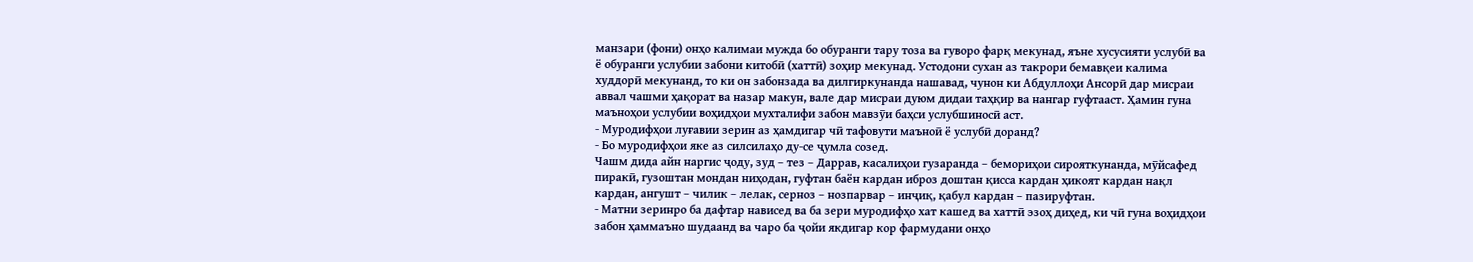манзари (фони) онҳо калимаи мужда бо обуранги тару тоза ва гуворо фарқ мекунад, яъне хусусияти услубӣ ва ё обуранги услубии забони китобӣ (хаттӣ) зоҳир мекунад. Устодони сухан аз такрори бемавқеи калима худдорӣ мекунанд, то ки он забонзада ва дилгиркунанда нашавад, чунон ки Абдуллоҳи Ансорӣ дар мисраи аввал чашми ҳақорат ва назар макун, вале дар мисраи дуюм дидаи таҳқир ва нангар гуфтааст. Ҳамин гуна маъноҳои услубии воҳидҳои мухталифи забон мавзӯи баҳси услубшиносӣ аст.
- Муродифҳои луғавии зерин аз ҳамдигар чӣ тафовути маъноӣ ё услубӣ доранд?
- Бо муродифҳои яке аз силсилаҳо ду-се ҷумла созед.
Чашм дида айн наргис ҷоду, зуд – тез – Даррав, касалиҳои гузаранда – бемориҳои сирояткунанда, мӯйсафед пиракӣ, гузоштан мондан ниҳодан, гуфтан баён кардан иброз доштан қисса кардан ҳикоят кардан нақл кардан, ангушт – чилик – лелак, серноз – нозпарвар – инҷиқ, қабул кардан – пазируфтан.
- Матни зеринро ба дафтар нависед ва ба зери муродифҳо хат кашед ва хаттӣ эзоҳ диҳед, ки чӣ гуна воҳидҳои забон ҳаммаъно шудаанд ва чаро ба ҷойи якдигар кор фармудани онҳо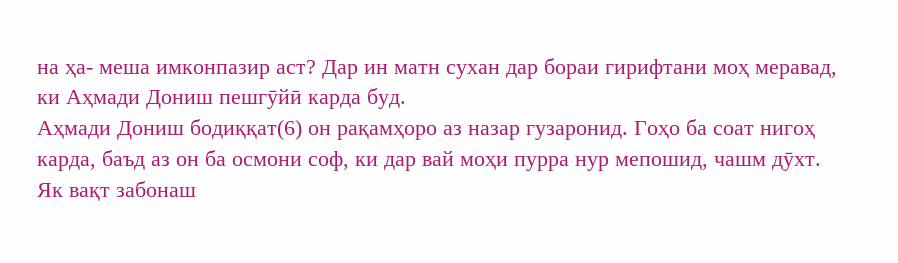на ҳа- меша имконпазир аст? Дар ин матн сухан дар бораи гирифтани моҳ меравад, ки Аҳмади Дониш пешгӯйӣ карда буд.
Аҳмади Дониш бодиққат(6) он рақамҳоро аз назар гузаронид. Гоҳо ба соат нигоҳ карда, баъд аз он ба осмони соф, ки дар вай моҳи пурра нур мепошид, чашм дӯхт. Як вақт забонаш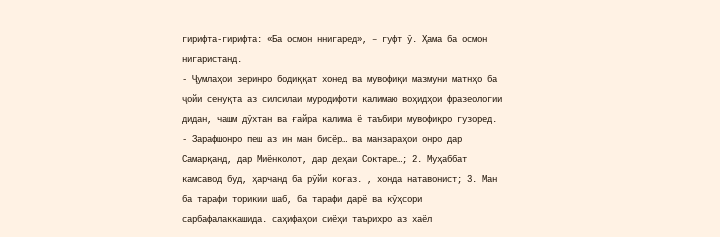гирифта-гирифта: «Ба осмон ннигаред», – гуфт ӯ. Ҳама ба осмон нигаристанд.
- Ҷумлаҳои зеринро бодиққат хонед ва мувофиқи мазмуни матнҳо ба ҷойи сенуқта аз силсилаи муродифоти калимаю воҳидҳои фразеологии дидан, чашм дӯхтан ва ғайра калима ё таъбири мувофиқро гузоред.
- Зарафшонро пеш аз ин ман бисёр… ва манзараҳои онро дар Самарқанд, дар Миёнколот, дар деҳаи Соктаре…; 2. Муҳаббат камсавод буд, ҳарчанд ба рӯйи коғаз. , хонда натавонист; 3. Ман ба тарафи торикии шаб, ба тарафи дарё ва кӯҳсори сарбафалаккашида. саҳифаҳои сиёҳи таърихро аз хаёл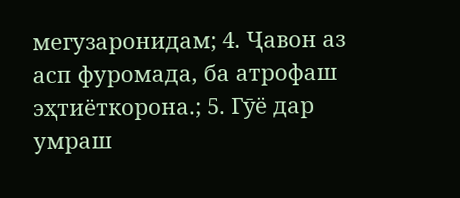мегузаронидам; 4. Ҷавон аз асп фуромада, ба атрофаш эҳтиёткорона.; 5. Гӯё дар умраш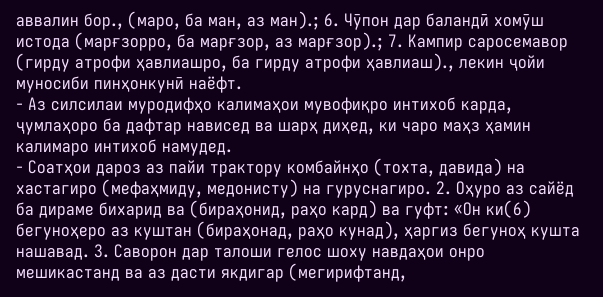аввалин бор., (маро, ба ман, аз ман).; 6. Чӯпон дар баландӣ хомӯш истода (марғзорро, ба марғзор, аз марғзор).; 7. Кампир саросемавор (гирду атрофи ҳавлиашро, ба гирду атрофи ҳавлиаш)., лекин ҷойи муносиби пинҳонкунӣ наёфт.
- Аз силсилаи муродифҳо калимаҳои мувофиқро интихоб карда, ҷумлаҳоро ба дафтар нависед ва шарҳ диҳед, ки чаро маҳз ҳамин калимаро интихоб намудед.
- Соатҳои дароз аз пайи трактору комбайнҳо (тохта, давида) на хастагиро (мефаҳмиду, медонисту) на гуруснагиро. 2. Оҳуро аз сайёд ба дираме бихарид ва (бираҳонид, раҳо кард) ва гуфт: «Он ки(6) бегуноҳеро аз куштан (бираҳонад, раҳо кунад), ҳаргиз бегуноҳ кушта нашавад. 3. Саворон дар талоши гелос шоху навдаҳои онро мешикастанд ва аз дасти якдигар (мегирифтанд,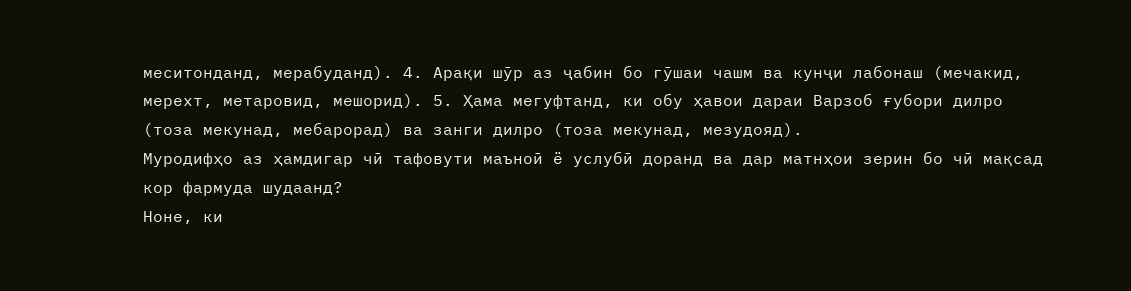меситонданд, мерабуданд). 4. Арақи шӯр аз ҷабин бо гӯшаи чашм ва кунҷи лабонаш (мечакид, мерехт, метаровид, мешорид). 5. Ҳама мегуфтанд, ки обу ҳавои дараи Варзоб ғубори дилро (тоза мекунад, мебарорад) ва занги дилро (тоза мекунад, мезудояд).
Муродифҳо аз ҳамдигар чӣ тафовути маъноӣ ё услубӣ доранд ва дар матнҳои зерин бо чӣ мақсад кор фармуда шудаанд?
Ноне, ки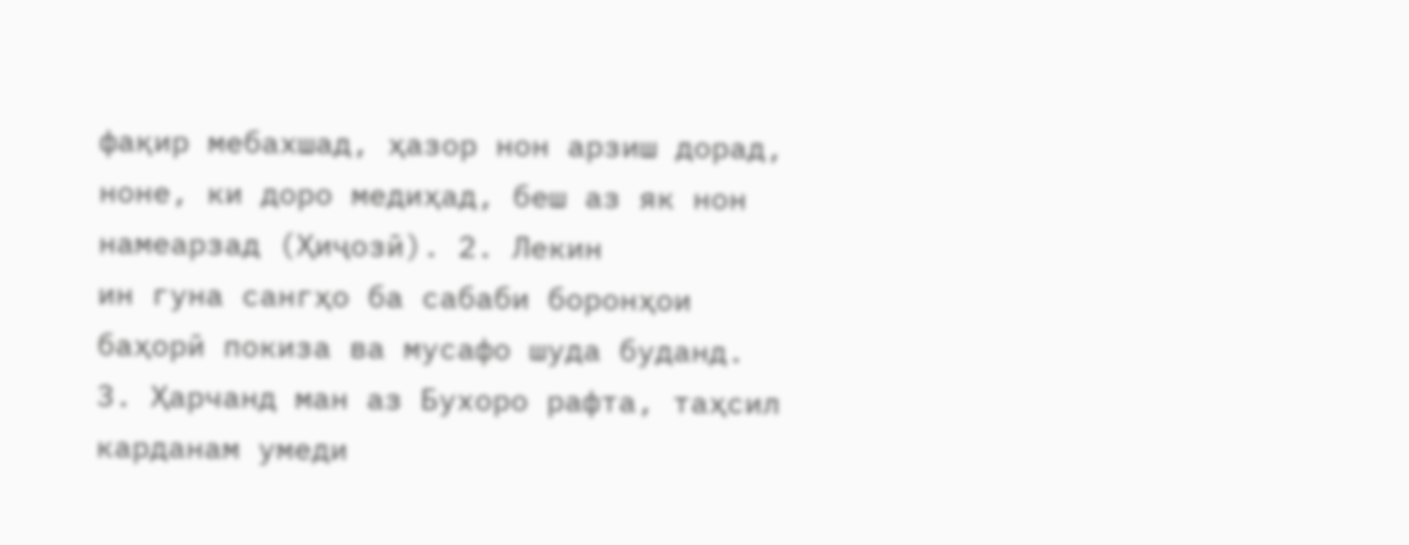фақир мебахшад, ҳазор нон арзиш дорад, ноне, ки доро медиҳад, беш аз як нон намеарзад (Ҳиҷозӣ). 2. Лекин
ин гуна сангҳо ба сабаби боронҳои баҳорӣ покиза ва мусафо шуда буданд. 3. Ҳарчанд ман аз Бухоро рафта, таҳсил карданам умеди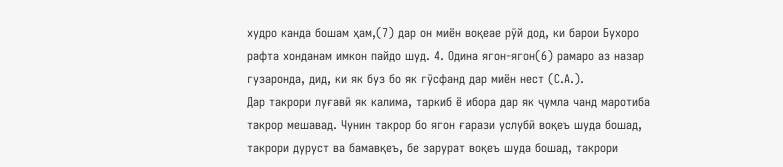худро канда бошам ҳам,(7) дар он миён воқеае рӯй дод, ки барои Бухоро рафта хонданам имкон пайдо шуд. 4. Одина ягон-ягон(6) рамаро аз назар гузаронда, дид, ки як буз бо як гӯсфанд дар миён нест (С.А.).
Дар такрори луғавӣ як калима, таркиб ё ибора дар як ҷумла чанд маротиба такрор мешавад. Чунин такрор бо ягон ғарази услубӣ воқеъ шуда бошад, такрори дуруст ва бамавқеъ, бе зарурат воқеъ шуда бошад, такрори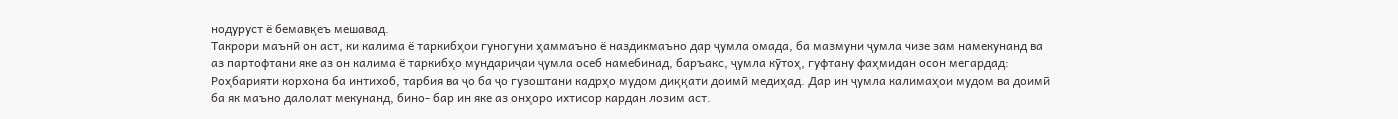нодуруст ё бемавқеъ мешавад.
Такрори маънӣ он аст, ки калима ё таркибҳои гуногуни ҳаммаъно ё наздикмаъно дар ҷумла омада, ба мазмуни ҷумла чизе зам намекунанд ва аз партофтани яке аз он калима ё таркибҳо мундариҷаи ҷумла осеб намебинад, баръакс, ҷумла кӯтоҳ, гуфтану фаҳмидан осон мегардад:
Роҳбарияти корхона ба интихоб, тарбия ва ҷо ба ҷо гузоштани кадрҳо мудом диққати доимӣ медиҳад. Дар ин ҷумла калимаҳои мудом ва доимӣ ба як маъно далолат мекунанд, бино- бар ин яке аз онҳоро ихтисор кардан лозим аст.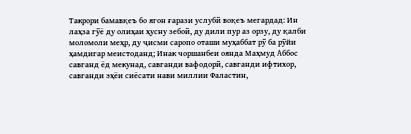Такрори бамавқеъ бо ягон ғарази услубӣ воқеъ мегардад: Ин лаҳза гӯё ду олиҳаи ҳусну зебоӣ, ду дили пур аз орзу, ду қалби моломоли меҳр, ду ҷисми саропо оташи муҳаббат рӯ ба рӯйи ҳамдигар меистоданд; Инак чоршанбеи оянда Маҳмуд Аббос савганд ёд мекунад, савганди вафодорӣ, савганди ифтихор, савганди эҳёи сиёсати нави миллии Фаластин,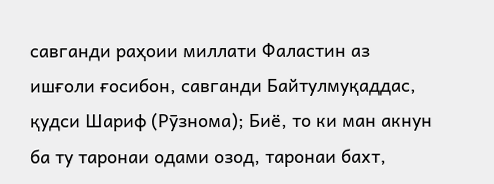савганди раҳоии миллати Фаластин аз ишғоли ғосибон, савганди Байтулмуқаддас, қудси Шариф (Рӯзнома); Биё, то ки ман акнун ба ту таронаи одами озод, таронаи бахт,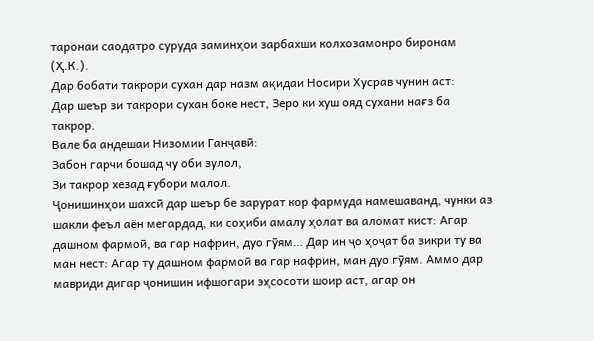таронаи саодатро суруда заминҳои зарбахши колхозамонро биронам (Ҳ.К.).
Дар бобати такрори сухан дар назм ақидаи Носири Хусрав чунин аст:
Дар шеър зи такрори сухан боке нест, Зеро ки хуш ояд сухани нағз ба такрор.
Вале ба андешаи Низомии Ганҷавӣ:
Забон гарчи бошад чу оби зулол,
Зи такрор хезад ғубори малол.
Ҷонишинҳои шахсӣ дар шеър бе зарурат кор фармуда намешаванд, чунки аз шакли феъл аён мегардад, ки соҳиби амалу ҳолат ва аломат кист: Агар дашном фармоӣ, ва гар нафрин, дуо гӯям… Дар ин ҷо ҳоҷат ба зикри ту ва ман нест: Агар ту дашном фармоӣ ва гар нафрин, ман дуо гӯям. Аммо дар мавриди дигар ҷонишин ифшогари эҳсосоти шоир аст, агар он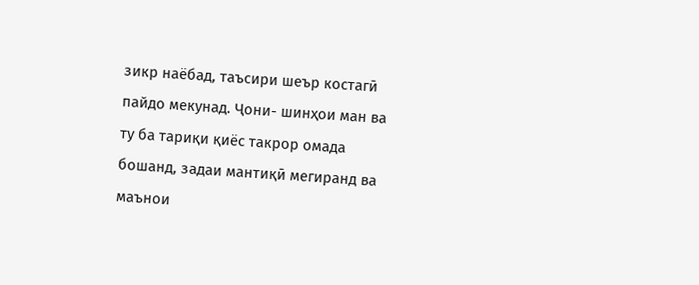зикр наёбад, таъсири шеър костагӣ пайдо мекунад. Ҷони- шинҳои ман ва ту ба тариқи қиёс такрор омада бошанд, задаи мантиқӣ мегиранд ва маънои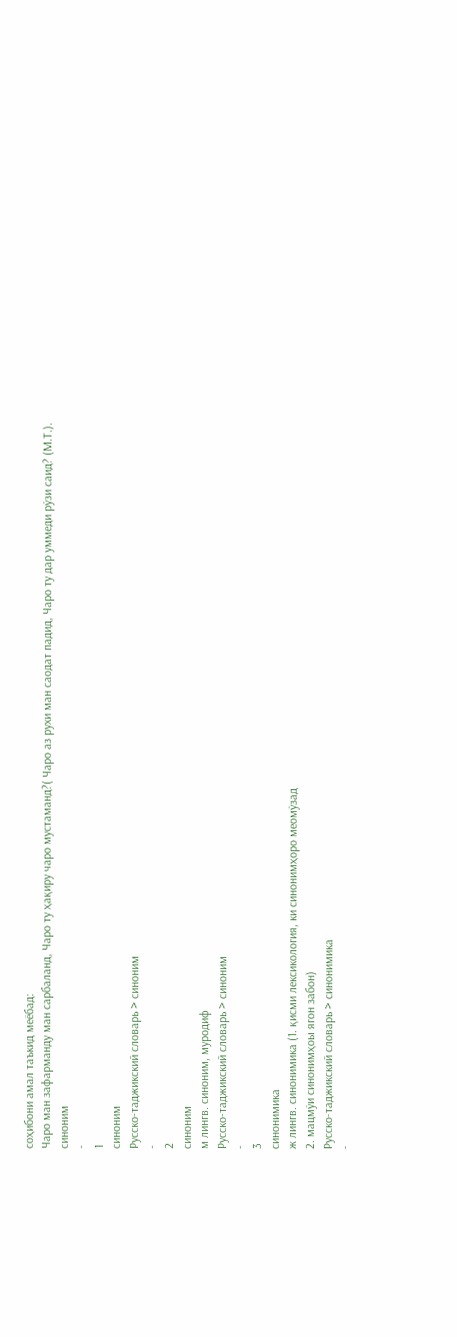соҳибони амал таъкид меёбад:
Чаро ман зафарманду ман сарбаланд, Чаро ту ҳақиру чаро мустаманд?( Чаро аз рухи ман саодат падид, Чаро ту дар уммеди рӯзи саид? (М.Т.).
синоним
-
1
синоним
Русско-таджикский словарь > синоним
-
2
синоним
м лингв. синоним, муродиф
Русско-таджикский словарь > синоним
-
3
синонимика
ж лингв. синонимика (1. қисми лексикология, ки синонимҳоро меомӯзад
2. мацмӯи синонимҳоы ягон забон)
Русско-таджикский словарь > синонимика
-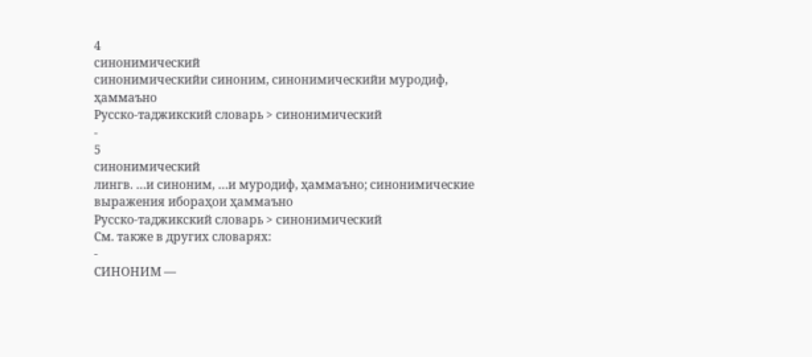4
синонимический
синонимическийи синоним, синонимическийи муродиф, ҳаммаъно
Русско-таджикский словарь > синонимический
-
5
синонимический
лингв. …и синоним, …и муродиф, ҳаммаъно; синонимические выражения ибораҳои ҳаммаъно
Русско-таджикский словарь > синонимический
См. также в других словарях:
-
СИНОНИМ —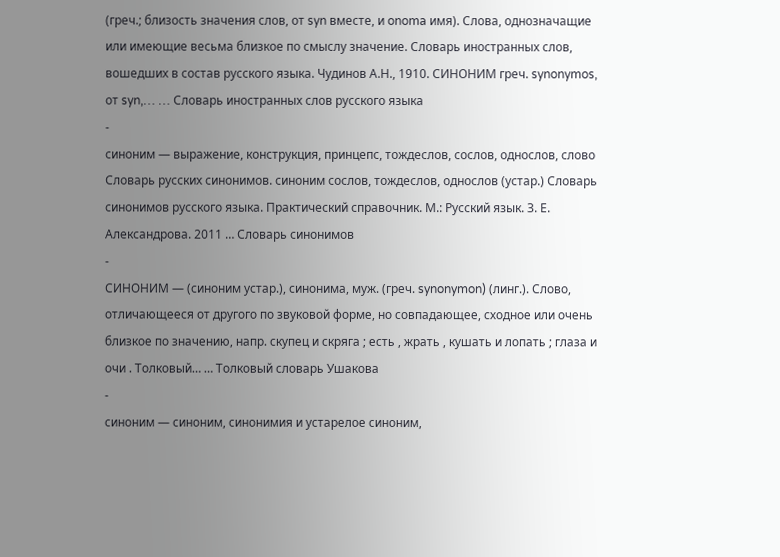(греч.; близость значения слов, от syn вместе, и onoma имя). Слова, однозначащие или имеющие весьма близкое по смыслу значение. Словарь иностранных слов, вошедших в состав русского языка. Чудинов А.Н., 1910. СИНОНИМ греч. synonymos, от syn,… … Словарь иностранных слов русского языка
-
синоним — выражение, конструкция, принцепс, тождеслов, сослов, однослов, слово Словарь русских синонимов. синоним сослов, тождеслов, однослов (устар.) Словарь синонимов русского языка. Практический справочник. М.: Русский язык. З. Е. Александрова. 2011 … Словарь синонимов
-
СИНОНИМ — (синоним устар.), синонима, муж. (греч. synonymon) (линг.). Слово, отличающееся от другого по звуковой форме, но совпадающее, сходное или очень близкое по значению, напр. скупец и скряга ; есть , жрать , кушать и лопать ; глаза и очи . Толковый… … Толковый словарь Ушакова
-
синоним — синоним, синонимия и устарелое синоним,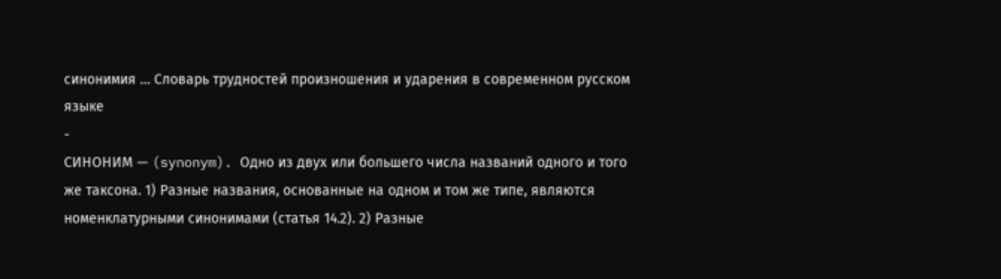синонимия … Словарь трудностей произношения и ударения в современном русском языке
-
СИНОНИМ — (synonym). Одно из двух или большего числа названий одного и того же таксона. 1) Разные названия, основанные на одном и том же типе, являются номенклатурными синонимами (статья 14.2). 2) Разные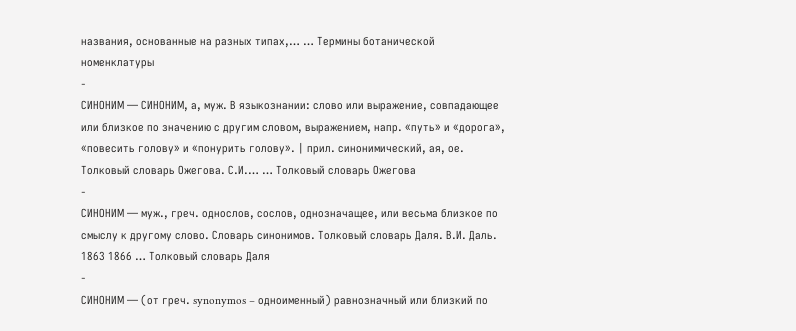названия, основанные на разных типах,… … Термины ботанической номенклатуры
-
СИНОНИМ — СИНОНИМ, а, муж. В языкознании: слово или выражение, совпадающее или близкое по значению с другим словом, выражением, напр. «путь» и «дорога», «повесить голову» и «понурить голову». | прил. синонимический, ая, ое. Толковый словарь Ожегова. С.И.… … Толковый словарь Ожегова
-
СИНОНИМ — муж., греч. однослов, сослов, однозначащее, или весьма близкое по смыслу к другому слово. Словарь синонимов. Толковый словарь Даля. В.И. Даль. 1863 1866 … Толковый словарь Даля
-
СИНОНИМ — (от греч. synonymos – одноименный) равнозначный или близкий по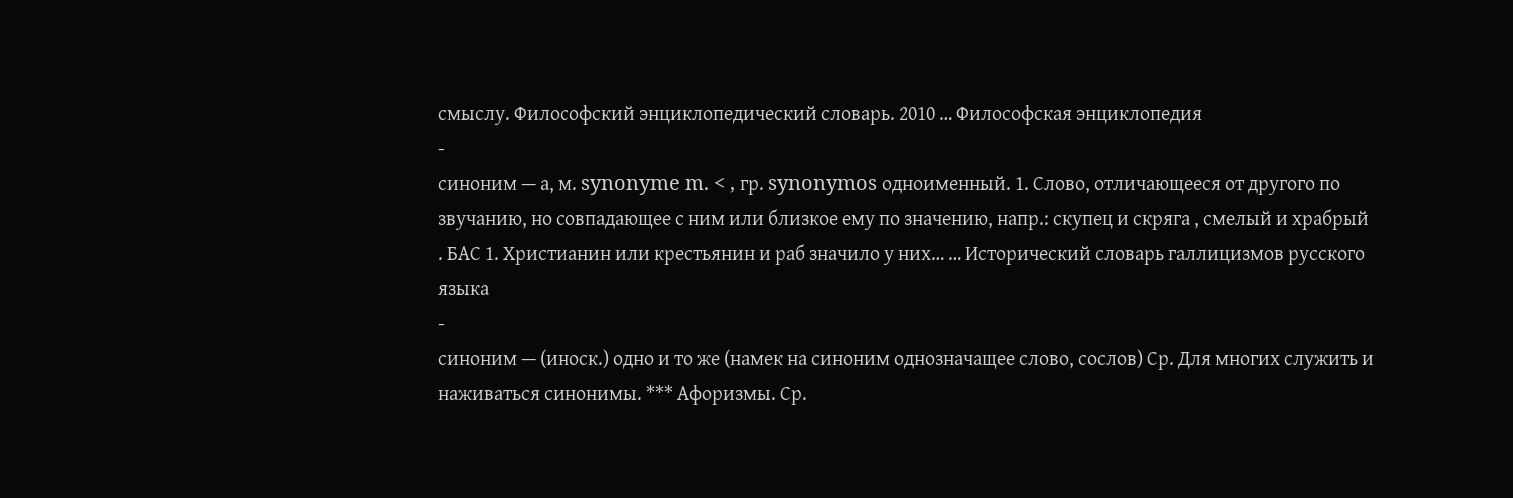смыслу. Философский энциклопедический словарь. 2010 … Философская энциклопедия
-
синоним — а, м. synonyme m. < , гр. synonymos одноименный. 1. Слово, отличающееся от другого по звучанию, но совпадающее с ним или близкое ему по значению, напр.: скупец и скряга , смелый и храбрый . БАС 1. Христианин или крестьянин и раб значило у них… … Исторический словарь галлицизмов русского языка
-
синоним — (иноск.) одно и то же (намек на синоним однозначащее слово, сослов) Ср. Для многих служить и наживаться синонимы. *** Афоризмы. Ср.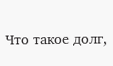Что такое долг,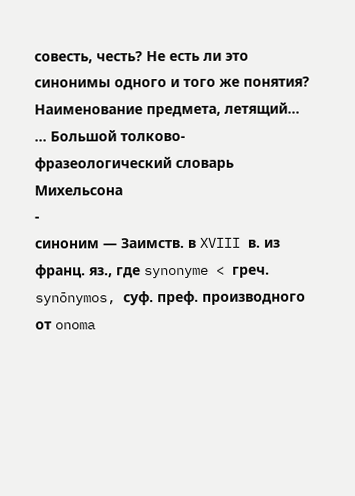совесть, честь? Не есть ли это синонимы одного и того же понятия? Наименование предмета, летящий… … Большой толково-фразеологический словарь Михельсона
-
синоним — Заимств. в XVIII в. из франц. яз., где synonyme < греч. synōnymos, суф. преф. производного от onoma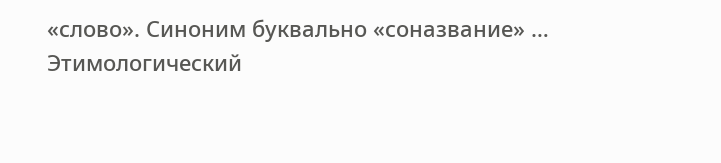«слово». Синоним буквально «соназвание» … Этимологический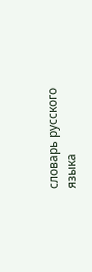словарь русского языка